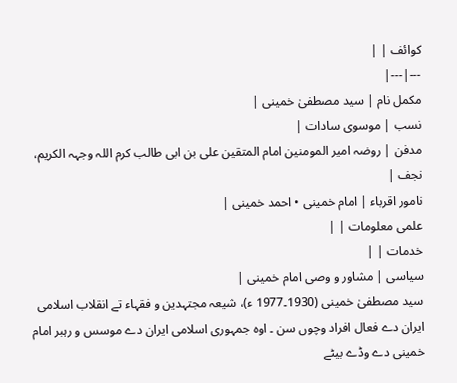کوائف | |
---|---|
مکمل نام | سید مصطفیٰ خمینی |
نسب | موسوی سادات |
مدفن | روضہ امیر المومنین امام المتقین علی بن ابی طالب کرم اللہ وجہہ الکریم، نجف |
نامور اقرباء | امام خمینی • احمد خمینی |
علمی معلومات | |
خدمات | |
سیاسی | مشاور و وصی امام خمینی |
سید مصطفیٰ خمینی (1930۔1977 ء)، شیعہ مجتہدین و فقہاء تے انقلاب اسلامی ایران دے فعال افراد وچوں سن ۔ اوہ جمہوری اسلامی ایران دے موسس و رہبر امام خمینی دے وڈے بیٹے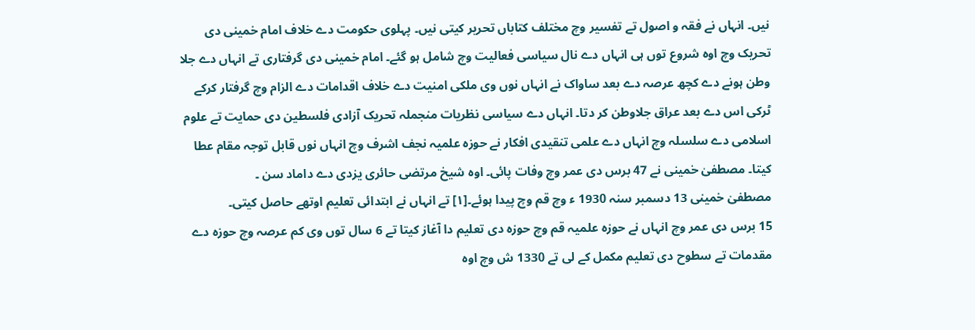نيں۔ انہاں نے فقہ و اصول تے تفسیر وچ مختلف کتاباں تحریر کيتی نيں۔ پہلوی حکومت دے خلاف امام خمینی دی تحریک وچ اوہ شروع توں ہی انہاں دے نال سیاسی فعالیت وچ شامل ہو گئے۔ امام خمینی دی گرفتاری تے انہاں دے جلا وطن ہونے دے کچھ عرصہ دے بعد ساواک نے انہاں نوں وی ملکی امنیت دے خلاف اقدامات دے الزام وچ گرفتار کرکے ٹرکی اس دے بعد عراق جلاوطن کر دتا۔ انہاں دے سیاسی نظریات منجملہ تحریک آزادی فلسطین دی حمایت تے علوم اسلامی دے سلسلہ وچ انہاں دے علمی تنقیدی افکار نے حوزہ علمیہ نجف اشرف وچ انہاں نوں قابل توجہ مقام عطا کيتا۔ مصطفیٰ خمینی نے 47 برس دی عمر وچ وفات پائی۔ اوہ شیخ مرتضی حائری یزدی دے داماد سن ۔
مصطفیٰ خمینی 13 دسمبر سنہ 1930 ء وچ قم وچ پیدا ہوئے۔[۱] تے انہاں نے ابتدائی تعلیم اوتھے حاصل کيتی۔
15 برس دی عمر وچ انہاں نے حوزہ علمیہ قم وچ حوزہ دی تعلیم دا آغاز کيتا تے 6 سال توں وی کم عرصہ وچ حوزہ دے مقدمات تے سطوح دی تعلیم مکمل کے لی تے 1330 ش وچ اوہ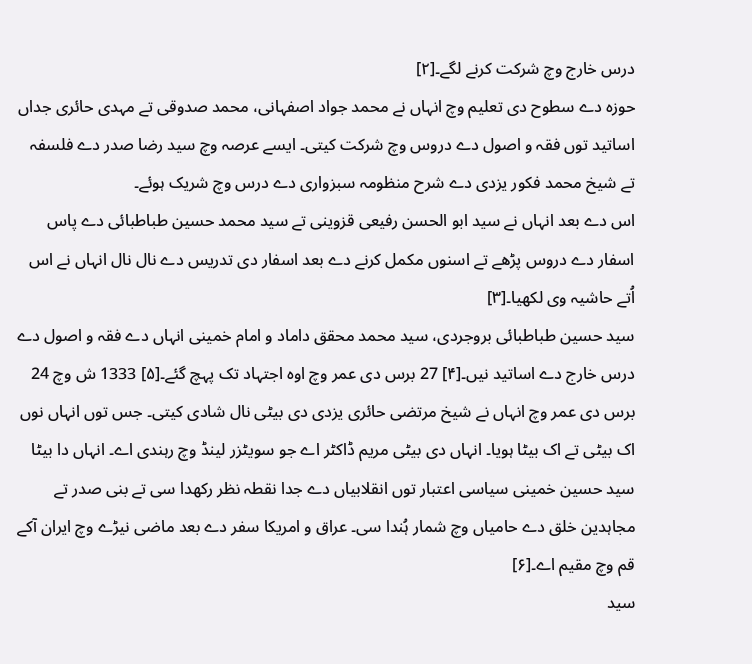درس خارج وچ شرکت کرنے لگے۔[۲]
حوزہ دے سطوح دی تعلیم وچ انہاں نے محمد جواد اصفہانی، محمد صدوقی تے مہدی حائری جداں اساتید توں فقہ و اصول دے دروس وچ شرکت کيتی۔ ايسے عرصہ وچ سید رضا صدر دے فلسفہ تے شیخ محمد فکور یزدی دے شرح منظومہ سبزواری دے درس وچ شریک ہوئے۔
اس دے بعد انہاں نے سید ابو الحسن رفیعی قزوینی تے سید محمد حسین طباطبائی دے پاس اسفار دے دروس پڑھے تے اسنوں مکمل کرنے دے بعد اسفار دی تدریس دے نال نال انہاں نے اس اُتے حاشیہ وی لکھیا۔[۳]
سید حسین طباطبائی بروجردی، سید محمد محقق داماد و امام خمینی انہاں دے فقہ و اصول دے درس خارج دے اساتید نيں۔[۴] 27 برس دی عمر وچ اوہ اجتہاد تک پہچ گئے۔[۵] 1333 ش وچ 24 برس دی عمر وچ انہاں نے شیخ مرتضی حائری یزدی دی بیٹی نال شادی کيتی۔ جس توں انہاں نوں اک بیٹی تے اک بیٹا ہويا۔ انہاں دی بیٹی مریم ڈاکٹر اے جو سویٹزر لینڈ وچ رہندی اے۔ انہاں دا بیٹا سید حسین خمینی سیاسی اعتبار توں انقلابیاں دے جدا نقطہ نظر رکھدا سی تے بنی صدر تے مجاہدین خلق دے حامیاں وچ شمار ہُندا سی۔ عراق و امریکا سفر دے بعد ماضی نیڑے وچ ایران آکے قم وچ مقیم اے۔[۶]
سید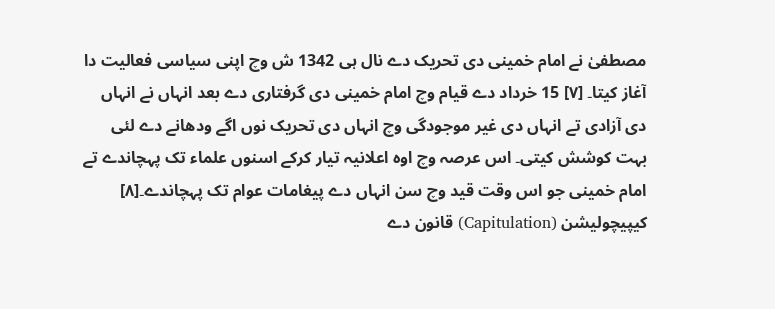مصطفیٰ نے امام خمینی دی تحریک دے نال ہی 1342 ش وچ اپنی سیاسی فعالیت دا آغاز کيتا۔ [۷] 15 خرداد دے قیام وچ امام خمینی دی گرفتاری دے بعد انہاں نے انہاں دی آزادی تے انہاں دی غیر موجودگی وچ انہاں دی تحریک نوں اگے ودھانے دے لئی بہت کوشش کيتی۔ اس عرصہ وچ اوہ اعلانیہ تیار کرکے اسنوں علماء تک پہچاندے تے امام خمینی جو اس وقت قید وچ سن انہاں دے پیغامات عوام تک پہچاندے۔[۸]
کیپیچولیشن (Capitulation) قانون دے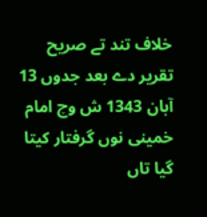خلاف تند تے صریح تقریر دے بعد جدوں 13 آبان 1343 ش وچ امام خمینی نوں گرفتار کيتا گیا تاں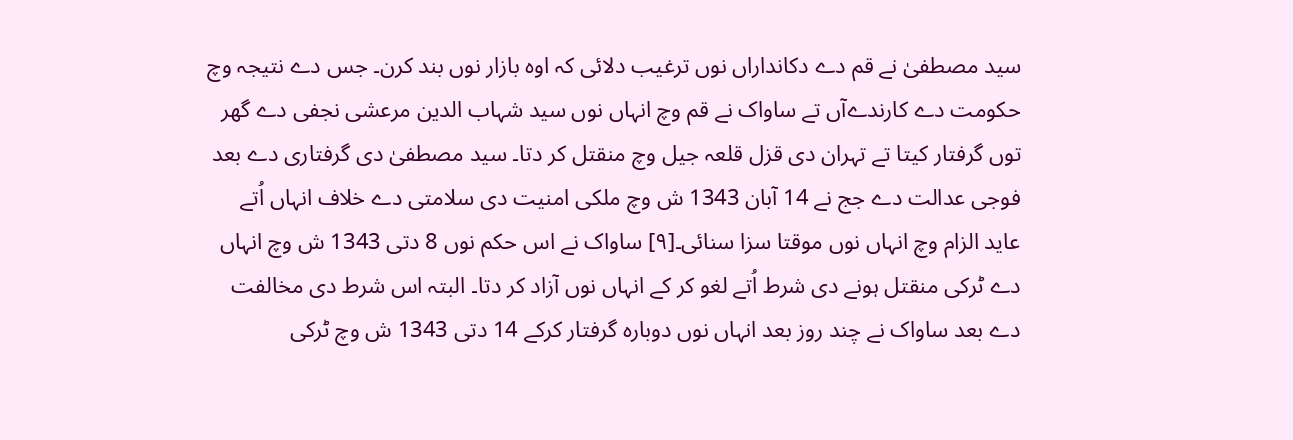سید مصطفیٰ نے قم دے دکانداراں نوں ترغیب دلائی کہ اوہ بازار نوں بند کرن۔ جس دے نتیجہ وچ حکومت دے کارندےآں تے ساواک نے قم وچ انہاں نوں سید شہاب الدین مرعشی نجفی دے گھر توں گرفتار کيتا تے تہران دی قزل قلعہ جیل وچ منقتل کر دتا۔ سید مصطفیٰ دی گرفتاری دے بعد فوجی عدالت دے جج نے 14 آبان 1343 ش وچ ملکی امنیت دی سلامتی دے خلاف انہاں اُتے عاید الزام وچ انہاں نوں موقتا سزا سنائی۔[۹] ساواک نے اس حکم نوں 8 دتی 1343 ش وچ انہاں دے ٹرکی منقتل ہونے دی شرط اُتے لغو کر کے انہاں نوں آزاد کر دتا۔ البتہ اس شرط دی مخالفت دے بعد ساواک نے چند روز بعد انہاں نوں دوبارہ گرفتار کرکے 14 دتی 1343 ش وچ ٹرکی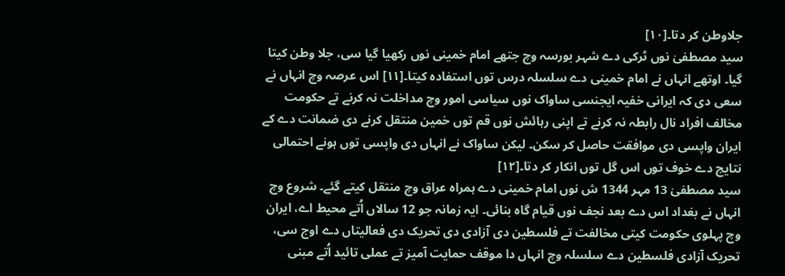جلاوطن کر دتا۔[۱۰]
سید مصطفیٰ نوں ٹرکی دے شہر بورسہ وچ جتھے امام خمینی نوں رکھیا گیا سی، جلا وطن کيتا گیا۔ اوتھے انہاں نے امام خمینی دے سلسلہ درس توں استفادہ کيتا۔[۱۱] اس عرصہ وچ انہاں نے سعی دی کہ ایرانی خفیہ ایجنسی ساواک نوں سیاسی امور وچ مداخلت نہ کرنے تے حکومت مخالف افراد نال رابطہ نہ کرنے تے اپنی رہائش نوں قم توں خمین منتقل کرنے دی ضمانت دے کے ایران واپسی دی موافقت حاصل کر سکن۔ لیکن ساواک نے انہاں دی واپسی توں ہونے احتمالی نتایج دے خوف توں اس گل توں انکار کر دتا۔[۱۲]
سید مصطفیٰ 13 مہر 1344 ش نوں امام خمینی دے ہمراہ عراق وچ منتقل کيتے گئے۔ شروع وچ انہاں نے بغداد اس دے بعد نجف نوں قیام گاہ بنائی۔ ایہ زمانہ جو 12 سالاں اُتے محیط اے، ایران وچ پہلوی حکومت کیتی مخالفت تے فلسطین دی آزادی دی تحریک دی فعالیتاں دے اوج سی، تحریک آزادی فلسطین دے سلسلہ وچ انہاں دا موقف حمایت آمیز تے عملی تائید اُتے مبنی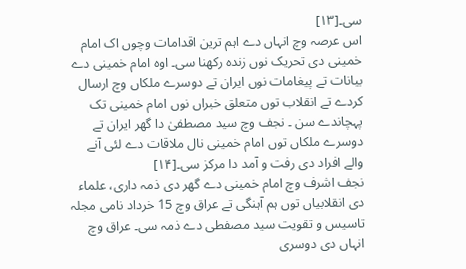سی۔[۱۳]
اس عرصہ وچ انہاں دے اہم ترین اقدامات وچوں اک امام خمینی دی تحریک نوں زندہ رکھنا سی۔ اوہ امام خمینی دے بیانات تے پیغامات نوں ایران تے دوسرے ملکاں وچ ارسال کردے تے انقلاب توں متعلق خبراں نوں امام خمینی تک پہچاندے سن ۔ نجف وچ سید مصطفیٰ دا گھر ایران تے دوسرے ملکاں توں امام خمینی نال ملاقات دے لئی آنے والے افراد دی رفت و آمد دا مرکز سی۔[۱۴]
نجف اشرف وچ امام خمینی دے گھر دی ذمہ داری، علماء دی انقلابیاں توں ہم آہنگی تے عراق وچ 15 خرداد نامی مجلہ تاسیس و تقویت سید مصفطی دے ذمہ سی۔ عراق وچ انہاں دی دوسری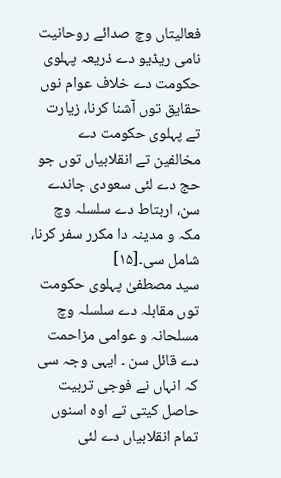فعالیتاں وچ صدائے روحانیت نامی ریڈیو دے ذریعہ پہلوی حکومت دے خلاف عوام نوں حقایق توں آشنا کرنا، زیارت تے پہلوی حکومت دے مخالفین تے انقلابیاں توں جو حج دے لئی سعودی جاندے سن، اربتاط دے سلسلہ وچ مکہ و مدینہ دا مکرر سفر کرنا، شامل سی۔[۱۵]
سید مصطفیٰ پہلوی حکومت توں مقابلہ دے سلسلہ وچ مسلحانہ و عوامی مزاحمت دے قائل سن ۔ ایہی وجہ سی کہ انہاں نے فوجی تربیت حاصل کيتی تے اوہ اسنوں تمام انقلابیاں دے لئی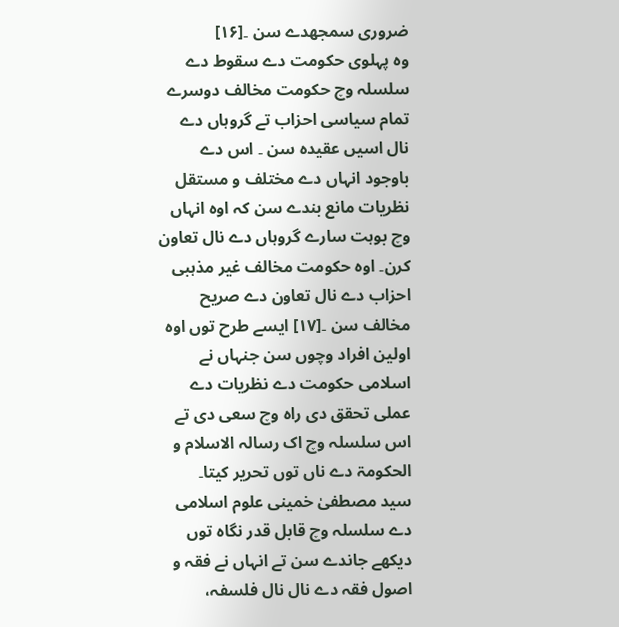ضروری سمجھدے سن ۔[۱۶]
وہ پہلوی حکومت دے سقوط دے سلسلہ وچ حکومت مخالف دوسرے تمام سیاسی احزاب تے گروہاں دے نال اسيں عقیدہ سن ۔ اس دے باوجود انہاں دے مختلف و مستقل نظریات مانع بندے سن کہ اوہ انہاں وچ بوہت سارے گروہاں دے نال تعاون کرن۔ اوہ حکومت مخالف غیر مذہبی احزاب دے نال تعاون دے صریح مخالف سن ۔[۱۷] ايسے طرح توں اوہ اولین افراد وچوں سن جنہاں نے اسلامی حکومت دے نظریات دے عملی تحقق دی راہ وچ سعی دی تے اس سلسلہ وچ اک رسالہ الاسلام و الحکومۃ دے ناں توں تحریر کيتا۔
سید مصطفیٰ خمینی علوم اسلامی دے سلسلہ وچ قابل قدر نگاہ توں دیکھے جاندے سن تے انہاں نے فقہ و اصول فقہ دے نال نال فلسفہ،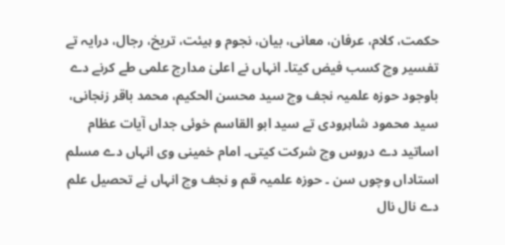حکمت، کلام، عرفان، معانی، بیان، نجوم و ہیئت، تریخ، رجال، درایہ تے تفسیر وچ کسب فیض کيتا۔ انہاں نے اعلیٰ مدارج علمی طے کرنے دے باوجود حوزہ علمیہ نجف وچ سید محسن الحکیم، محمد باقر زنجانی، سید محمود شاہرودی تے سید ابو القاسم خوئی جداں آیات عظام اساتید دے دروس وچ شرکت کيتی۔ امام خمینی وی انہاں دے مسلم استاداں وچوں سن ۔ حوزہ علمیہ قم و نجف وچ انہاں نے تحصیل علم دے نال نال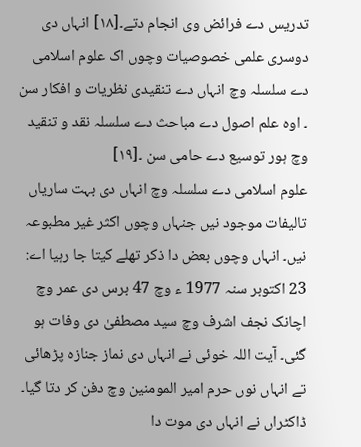تدریس دے فرائض وی انجام دتے۔[۱۸] انہاں دی دوسری علمی خصوصیات وچوں اک علوم اسلامی دے سلسلہ وچ انہاں دے تنقیدی نظریات و افکار سن ۔ اوہ علم اصول دے مباحث دے سلسلہ نقد و تنقید وچ ہور توسیع دے حامی سن ۔[۱۹]
علوم اسلامی دے سلسلہ وچ انہاں دی بہت ساریاں تالیفات موجود نيں جنہاں وچوں اکثر غیر مطبوعہ نيں۔ انہاں وچوں بعض دا ذکر تھلے کيتا جا رہیا اے:
23 اکتوبر سنہ 1977 ء وچ 47 برس دی عمر وچ اچانک نجف اشرف وچ سید مصطفیٰ دی وفات ہو گئی۔ آیت اللہ خوئی نے انہاں دی نماز جنازہ پڑھائی تے انہاں نوں حرم امیر المومنین وچ دفن کر دتا گیا۔ ڈاکٹراں نے انہاں دی موت دا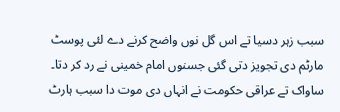سبب زہر دسیا تے اس گل نوں واضح کرنے دے لئی پوسٹ مارٹم دی تجویز دتی گئی جسنوں امام خمینی نے رد کر دتا۔ ساواک تے عراقی حکومت نے انہاں دی موت دا سبب ہارٹ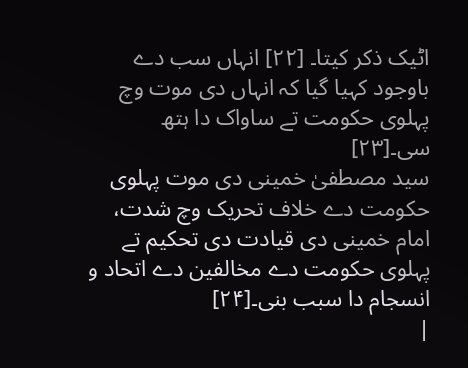اٹیک ذکر کيتا۔ [۲۲] انہاں سب دے باوجود کہیا گیا کہ انہاں دی موت وچ پہلوی حکومت تے ساواک دا ہتھ سی۔[۲۳]
سید مصطفیٰ خمینی دی موت پہلوی حکومت دے خلاف تحریک وچ شدت، امام خمینی دی قیادت دی تحکیم تے پہلوی حکومت دے مخالفین دے اتحاد و انسجام دا سبب بنی۔[۲۴]
|